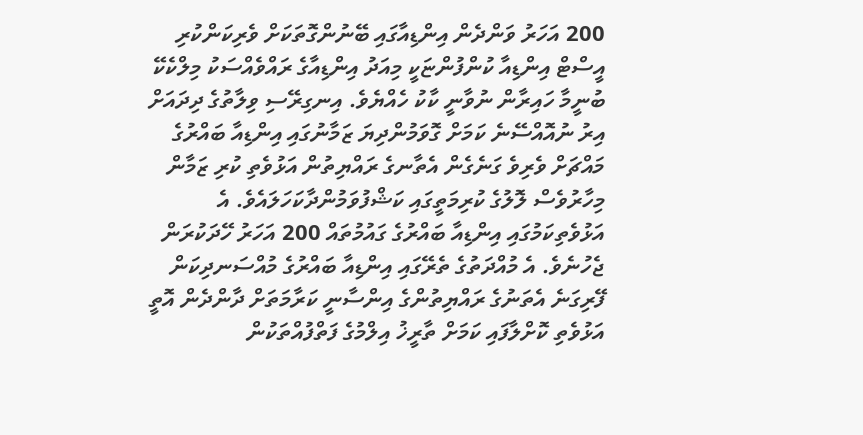200 އަހަރު ވަންދެން އިންޑިއާގައި ބޭނުންގޮތަކަށް ވެރިކަންކުރި އީސްޓް އިންޑިއާ ކުންފުންޏަކީ މިއަދު އިންޑިއާގެ ރައްވެއްސަކު މިލްކެކޭ ބުނީމާ ހައިރާން ނުވާނީ ކާކު ހެއްޔެވެ. އިނގިރޭސި ވިލާތުގެ ދިދައަށް އިރު ނުއޮއްސޭނެ ކަމަށް ގޮވަމުންދިޔަ ޒަމާނުގައި އިންޑިއާ ބައްރުގެ މައްޗަށް ވެރިވެ ގަނެގެން އެތާނގެ ރައްޔިތުން އަޅުވެތި ކުރި ޒަމާން މިހާރުވެސް ލޮލުގެ ކުރިމަތީގައި ކަޝްފުވަމުންދާކަހަލައެވެ. އެ އަޅުވެތިކަމުގައި އިންޑިއާ ބައްރުގެ ގައުމުތައް 200 އަހަރު ހޭދަކުރަން ޖެހުނެވެ. އެ މުއްދަތުގެ ތެރޭގައި އިންޑިއާ ބައްރުގެ މުއްސަނދިކަން ފޭރިގަނެ އެތަނުގެ ރައްޔިތުންގެ އިންސާނީ ކަރާމަތަށް ދާންދެން އޮތީ އަޅުވެތި ކޮށްލާފައި ކަމަށް ތާރީޚު އިލްމުގެ ފަތްފުއްތަކުން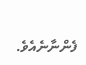ފެންނާނެއެވެ.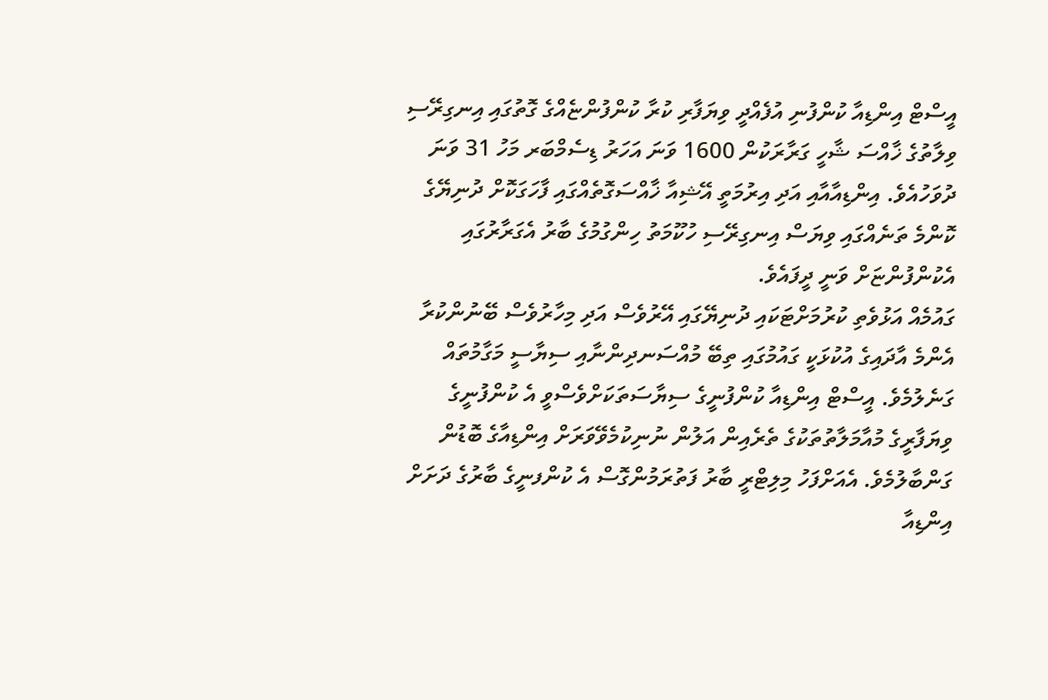އީސްޓް އިންޑިއާ ކުންފުނި އުފެއްދީ ވިޔަފާރި ކުރާ ކުންފުންޏެއްގެ ގޮތުގައި އިނގިރޭސި ވިލާތުގެ ޚާއްސަ ޝާހީ ގަރާރަކުން 1600 ވަނަ އަހަރު ޑިސެމްބަރ މަހު 31 ވަނަ ދުވަހުއެވެ. އިންޑިއާއާއި އަދި އިރުމަތީ އޭޝިއާ ޚާއްސަގޮތެއްގައި ފާހަގަކޮށް ދުނިޔޭގެ ކޮންމެ ތަނެއްގައި ވިޔަސް އިނގިރޭސި ހުކޫމަތު ހިންގުމުގެ ބާރު އެގަރާރުގައި އެކުންފުންޏަށް ވަނީ ދީފައެވެ.
ގައުމެއް އަޅުވެތި ކުރުމަށްޓަކައި ދުނިޔޭގައި އޭރުވެސް އަދި މިހާރުވެސް ބޭނުންކުރާ އެންމެ އާދައިގެ އުކުޅަކީ ގައުމުގައި ތިބޭ މުއްސަނދިންނާއި ސިޔާސީ މަގާމުތައް ގަނެލުމެވެ. އީސްޓް އިންޑިއާ ކުންފުނީގެ ސިޔާސަތަކަށްވެސްވީ އެ ކުންފުނީގެ ވިޔަފާރީގެ މުއާމަލާތުތަކުގެ ތެރެއިން އަލުން ނުނިކުމެވޭވަރަށް އިންޑިއާގެ ބޮޑުން ގަންބާލުމެވެ. އެއަށްފަހު މިލިޓްރީ ބާރު ފަތުރަމުންގޮސް އެ ކުންފނީގެ ބާރުގެ ދަށަށް އިންޑިއާ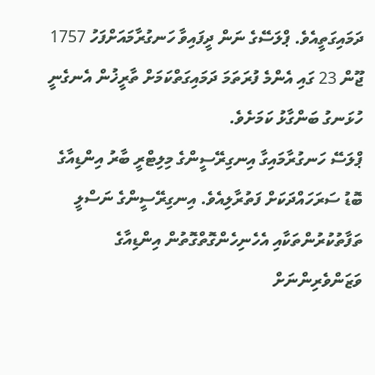ދަމައިގަތީއެވެ. ޕްލަސޭގެ ނަން ދީފައިވާ ހަނގުރާމައަށްފަހު 1757 ޖޫން 23 ގައި އެންމެ ފުރަތަމަ ދަމައިގަތްކަމަށް ތާރީޚުން އެނގެނީ ހުޅަނގު ބަންގާޅު ކަމަށެވެ.
ޕްލަސޭ ހަނގުރާމައިގާ އިނގިރޭސީންގެ މިލިޓްރީ ބާރު އިންޑިއާގެ ބޮޑު ސަރަހައްދަކަށް ފަތުރާލިއެވެ. އިނގިރޭސީންގެ ނަސްލީ ތަފާތުކުރުންތަކާއި އެހެނިހެންގޮތްގޮތުން އިންޑިއާގެ ވަޒަންވެރިންނަށް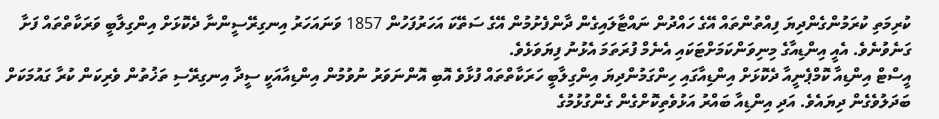ކުރިމަތި ކުރަމުންގެންދިޔަ ފިއްތުންތައް އޭގެ ހައްދުން ނައްޓާލައިގެން ދާންފެށުމުން އޭގެ ސަތޭކަ އަހަރުފަހުން 1857 ވަނައަހަރު އިނގިރޭސީންނާ ދެކޮޅަށް އިންގިލާބީ ވަރަކާތްތައް ފަށާ ގަނެވުނެވެ. އެއީ އިންޑިއާގެ މިނިވަންކަމަށްޓަކައި އެނެމް ފުރަތަމަ އެޅުނު ފިޔަވަޅެވެ.
އީސްޓް އިންޑިއާ ކޮމްޕެނީއާ ދެކޮޅަށް އިންޑިއާގައި ހިންގަމުންދިޔަ އިންގިލާބީ ހަރަކާތްތައް ފުޅާވެ އޮބި އޮންނަވަރު ނުވުމުން އިންޑިއާއަކީ ސީދާ އިނގިރޭސި ތަޚުތުން ވެރިކަން ކުރާ ގައުމަކަށް ބަދަލުވެގެން ދިޔައެވެ. އަދި އިންޑިއާ ބައްރު އަޅުވެތިކޮށްގެން ގެންގުޅުމުގެ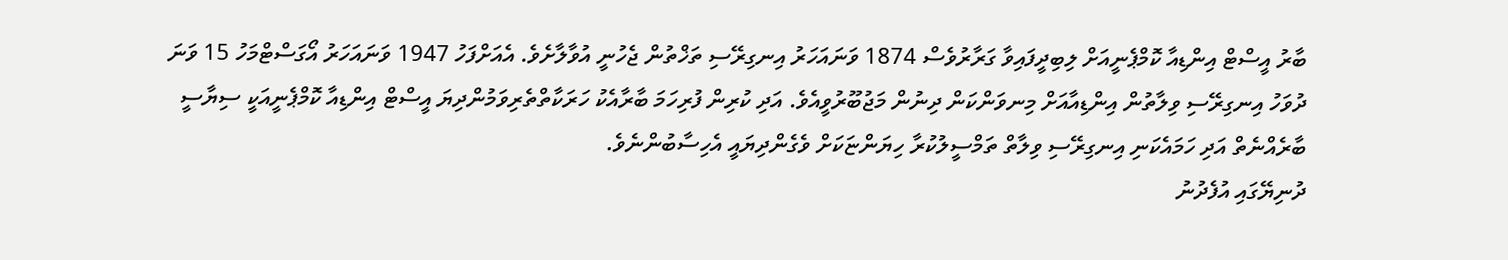ބާރު އީސްޓް އިންޑިއާ ކޮމްޕެނީއަށް ލިބިދީފައިވާ ގަރާރުވެސް 1874 ވަނައަހަރު އިނގިރޭސި ތަޚްތުން ޖެހުނީ އުވާލާށެވެ. އެއަށްފަހު 1947 ވަނައަހަރު އޯގަސްޓްމަހު 15 ވަނަ ދުވަހު އިނގިރޭސި ވިލާތުން އިންޑިއާއަށް މިނވަންކަން ދިނުން މަޖުބޫރުވީއެވެ. އަދި ކުރިން ފުރިހަމަ ބާރާއެކު ހަރަކާތްތެރިވަމުންދިޔަ އީސްޓް އިންޑިއާ ކޮމްޕެނީއަކީ ސިޔާސީ ބާރެއްނެތް އަދި ހަމައެކަނި އިނގިރޭސި ވިލާތް ތަމްސީލުކުރާ ހިޔަންޏަކަށް ވެގެންދިޔައީ އެހިސާބުންނެވެ.
ދުނިޔޭގައި އުފެދުނު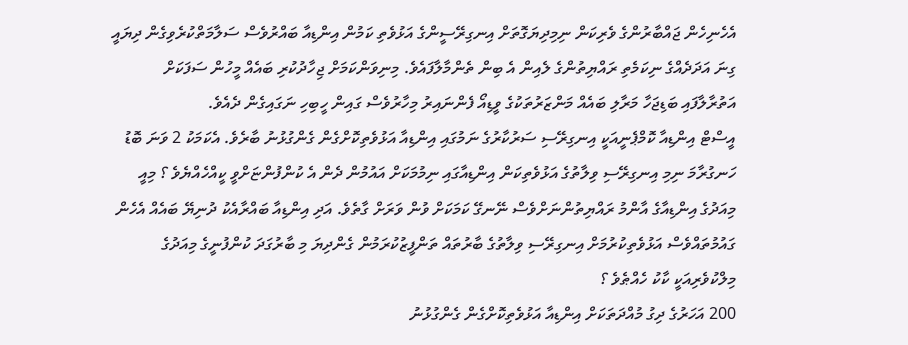އެހެނިހެން ޖައްބާރުންގެ ވެރިކަން ނިމިދިޔަގޮތަށް އިނގިރޭސީންގެ އަޅުވެތި ކަމުން އިންޑިއާ ބައްރުވެސް ސަލާމަތްކުރެވިގެން ދިޔައީ ގިނަ އަދަދެއްގެ ނިކަމެތި ރައްޔިތުންގެ ލެއިން އެ ބިން ތެންމާލާފައެވެ. މިނިވަންކަމަށް ޖިހާދުކުރި ބައެއް މީހުން ސަފަކަށް އަތުރާލާފައި ބަޑިޖަހާ މަރާލި ބައެއް މަންޒަރުތަކުގެ ވީޑިއޯ ފެންނައިރު މިހާރުވެސް ގައިން ހީބިހި ނަގައިގެން ދެއެވެ.
އީސްޓް އިންޑިއާ ކޮމްޕެނީއަކީ އިނގިރޭސި ސަރުކާރުގެ ނަމުގައި އިންޑިއާ އަޅުވެތިކޮށްގެން ގެންގުޅުނު ބާރެވެ. އެކަމަކު 2 ވަނަ ބޮޑު ހަނގުރާމަ ނިމި އިނގިރޭސި ވިލާތުގެ އަޅުވެތިކަން އިންޑިއާގައި ނިމުމަކަށް އައުމުން ދެން އެ ކުންފުންޏަށްވީ ކީއްހެއްޔެވެ ؟ މިއީ މިއަދުގެ އިންޑިއާގެ އާންމު ރައްޔިތުންނަށްވެސް ނޭނގޭ ކަމަކަށް ވުން ވަރަށް ގާތެވެ. އަދި އިންޑިއާ ބައްރާއެކު ދުނިޔޭ ބައެއް އެހެން ގައުމުތައްވެސް އަޅުވެތިކުރުމަށް އިނގިރޭސި ވިލާތުގެ ބާރުތައް ތަންފީޒުކުރަމުން ގެންދިޔަ މި ބާރުގަދަ ކުންފުނީގެ މިއަދުގެ މިލްކުވެރިއަކީ ކާކު ހެއްޠެވެ ؟
200 އަހަރުގެ ދިގު މުއްދަތަކަށް އިންޑިއާ އަޅުވެތިކޮށްގެން ގެންގުޅުނު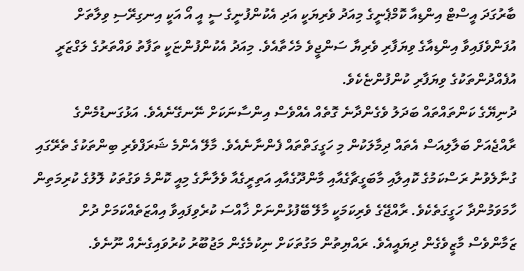ބާރުގަދަ އީސްޓް އިންޑިއާ ކޮމްޕެނީގެ މިއަދު ވެރިޔަކީ އަދި އެކުންފުނީގެ ސީ އީ އޯ އަކީ އިނގިރޭސި ވިލާތަށް އުފަންވެފައިވާ އިންޑިއާގެ ވިޔަފާރި ވެރިޔާ ސަންޖީވެ މެހެތާއެވެ. މިއަދު އެކުންފުންޏަކީ ތަފާތު ވައްތަރުގެ ލަގްޒަރީ އުފެއްދުންތަކުގެ ވިޔަފާރި ކުންފުންޏެކެވެ.
ދުނިޔޭގެ ކަންތައްތައް ބަދަލު ވެގެންދާނެ ގޮތެއް އެއްވެސް އިންސާނަކަށް ނޭނގޭނެއެވެ. އަޅުގަނޑުމެންގެ ރާއްޖެއަށް ބަލާލިއަސް އެތައް ދިމާލަކުން މި ހަގީގަތްތައް ފެންނާނެއެވެ. މާލޭ އެންމެ ޝަރަފްވެރި ބިންތަކުގެ ތެރޭގައި ގުނާލެވުނު ރަސްކަމުގެ ކޮއިލާއި މާބަގީޗާގެއާއި މާންދޫގެއާއި އަތިރީގެއާ ވެލާނާގެ މިއީ ކޮންމެ ވަގުތަކު ލޮލުގެ ކުރިމަތިން ހާމަވަމުންދާ ހަގީގަތެކެވެ. ރާއްޖޭގެ ވެރިކަމަކީ މާލޭ ބޭފުޅުންނަށް ޚާއްސަ ކުރެވިފައިވާ އިއްޒަތެއްކަމަށް ދުށް ޒަމާންވެސް މާޒީވެގެން ދިޔައީއެވެ. ރައްޔިތުން މަގުތަކަށް ނިކުމެގެން މަޖުބޫރު ކުރުވައިގެނެއް ނޫނެވެ.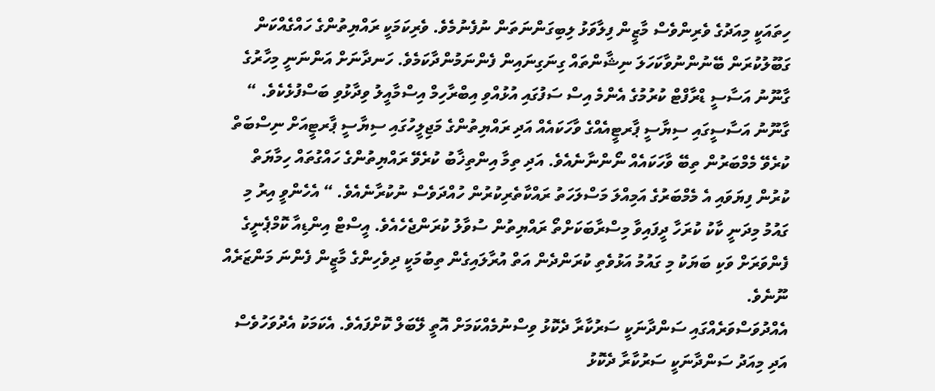ހިތައަކީ މިއަދުގެ ވެރިންވެސް މާޒީން ފިލާވަޅު ލިބިގަންނަތަން ނުފެނުމެވެ. ވެރިކަމަކީ ރައްޔިތުންގެ ހައްގެއްކަން ގަބޫލުކުރަން ބޭނުންނުވާކަހަލަ ނިޝާންތައް ގިނަގިނައިން ފެންނަމުންދާކަމެވެ. ހަނދާނަށް އަންނަނީ މިހާރުގެ ގާނޫނު އަސާސީ ޑްރާފްޓް ކުރުމުގެ އެންމެ އިސް ސަފުގައި އުޅުއްވި އިބްރާހިމް އިސްމާއީލު ވިދާޅުވި ބަސްފުޅެކެވެ. “ ގާނޫނު އަސާސީގައި ސިޔާސީ ޕާރޓީއެއްގެ ވާހަކައެއް އަދި ރައްޔިތުންގެ މަޖިލީހުގައި ސިޔާސީ ޕާރޓީއަށް ނިސްބަތް ކުރެވޭ މެމްބަރުން ތިބޭ ވާހަކައެއް ނޯންނާނެއެވެ. އަދި ތިމާ އިންތިޚާބު ކުރެވޭ ރައްޔިތުންގެ ހައްގުތައް ހިމާޔަތް ކުރުން ފިޔަވައި އެ މެމްބަރުގެ އަމިއްލަ މަސްލަހަތު ރައްކާތެރިކުރުން ހުއްދަވެސް ނުކުރާނެއެވެ. “ އެހެންވީ އިރު މި ގައުމު މިދަނީ ކާކު ކުރަހާ ދީފައިވާ މިސްރާބަކަށްތޯ ރައްޔިތުން ސުވާލު ކުރަންޖެހެއެވެ. އީސްޓް އިންޑިއާ ކޮމްޕެނީގެ ފެންވަރަށް ވަކި ބަޔަކު މި ގައުމު އަޅުވެތި ކުރަންދެން އަތް އުރާލައިގެން ތިބުމަކީ ދިވެހިންގެ މާޒީން ފެންނަ މަންޒަރެއް ނޫނެވެ.
އެއްދުވަސްވަރެއްގައި ސަންދާނަކީ ސަރުކާރާ ދެކޮޅު ވިސްނުމެއްކަމަށް އޮތީ ލޭބަލް ކޮށްފައެވެ. އެކަމަކު އެދުވަހުވެސް އަދި މިއަދު ސަންދާނަކީ ސަރުކާރާ ދެކޮޅު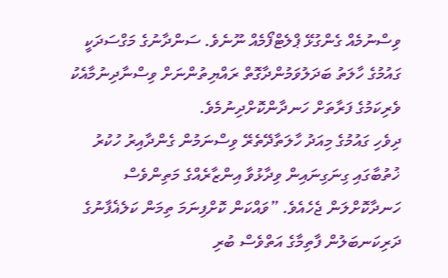ވިސްނުމެއް ގެންގުޅޭ ޕްލެޓްފޯމެއް ނޫނެވެ. ސަންދާނުގެ މަގްސަދަކީ ގައުމުގެ ހާލަތު ބަދަލުވަމުންދާގޮތް ރައްޔިތުންނަށް ވިސްނާދިނުމާއެކު ވެރިކަމުގެ ފަރާތަށް ހަނދާންކޮށްދިނުމެވެ.
ދިވެހި ގައުމުގެ މިއަދު ހާލަތާދޭތެރޭ ވިސްނަމުން ގެންދާއިރު ހުކުރު ޚުތުބާގައި ގިނަގިނައިން ވިދާޅުވާ އިންޒާރެއްގެ މަތިންވެސް ހަނދާކޮށްލަން ޖެހެއެވެ. ”ވައްކަން ކޮށްފިނަމަ ތިމަން ކަލެޣެފާނުގެ ދަރިކަނބަލުން ފާތިމާގެ އަތްވެސް ބުރި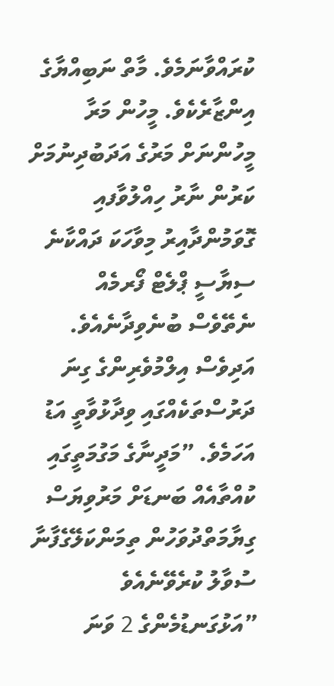ކުރައްވާނަމެވެ. މާތް ނަބިއްޔާގެ އިންޒާރެކެވެ. މީހުން މަރާ މީހުންނަށް މަރުގެ އަދަބުދިނުމަށް ކަރުން ނާރު ހިއްލުވާފއި ގޮވަމުންދާއިރު މިވާހަކަ ދައްކާނެ ސިޔާސީ ޕްލެޓް ފޯރމެއް ނެތޭވެސް ބުނެވިދާނެއެވެ. އަދިވެސް އިލްމުވެރިންގެ ގިނަ ދަރުސްތަކެއްގައި ވިދާޅުވާތީ އަޑު އަހަމެވެ. ”މަދީނާގެ މަގުމަތީގައި ކުއްތާއެއް ބަނޑަށް މަރުވިޔަސް ގިޔާމަތްދުވަހުން ތިމަންކަލޭގެފާނާ ސުވާލު ކުރެވޭނެއެވެ ”އަޅުގަނޑުމެންގެ 2 ވަނަ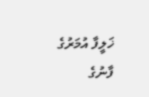ޚަލީފާ އުމަރުގެ ފާނުގެ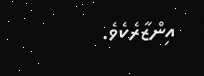އިންޒާރެކެވެ.